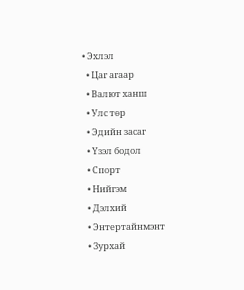• Эхлэл
  • Цаг агаар
  • Валют ханш
  • Улс төр
  • Эдийн засаг
  • Үзэл бодол
  • Спорт
  • Нийгэм
  • Дэлхий
  • Энтертайнмэнт
  • Зурхай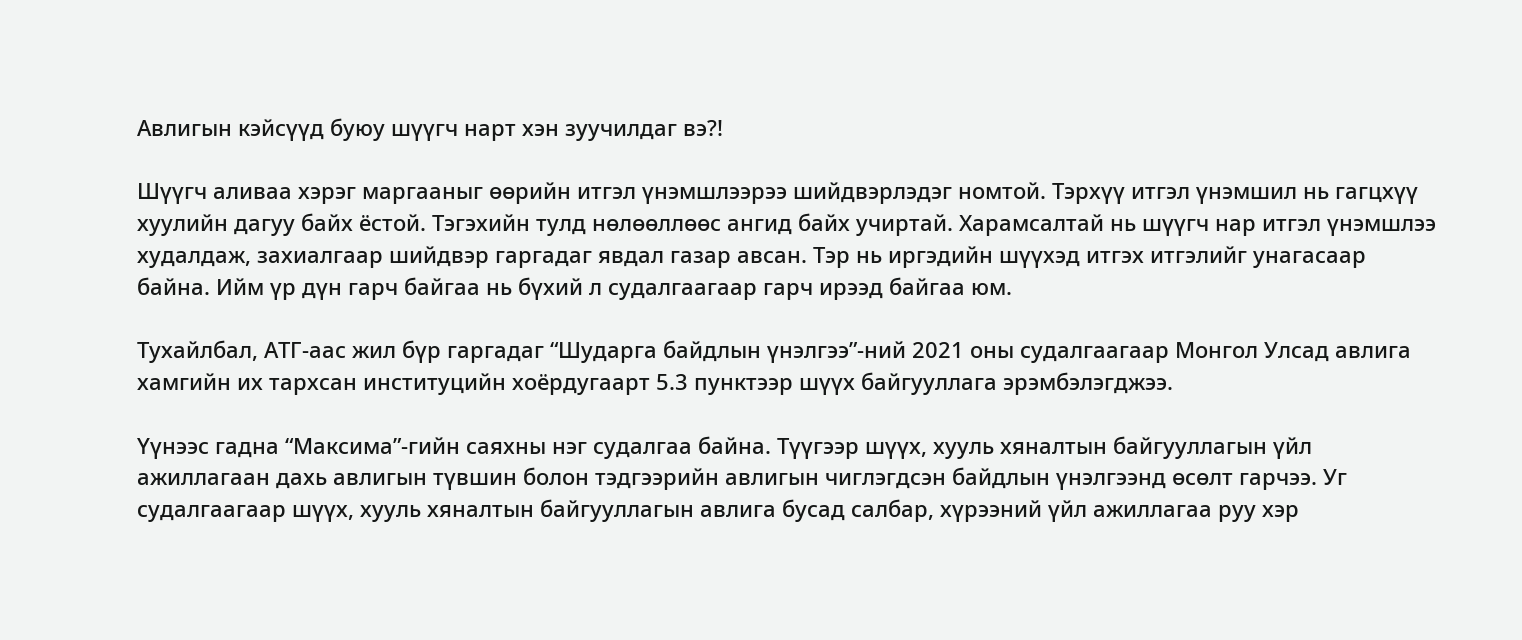Авлигын кэйсүүд буюу шүүгч нарт хэн зуучилдаг вэ?!

Шүүгч аливаа хэрэг маргааныг өөрийн итгэл үнэмшлээрээ шийдвэрлэдэг номтой. Тэрхүү итгэл үнэмшил нь гагцхүү хуулийн дагуу байх ёстой. Тэгэхийн тулд нөлөөллөөс ангид байх учиртай. Харамсалтай нь шүүгч нар итгэл үнэмшлээ худалдаж, захиалгаар шийдвэр гаргадаг явдал газар авсан. Тэр нь иргэдийн шүүхэд итгэх итгэлийг унагасаар байна. Ийм үр дүн гарч байгаа нь бүхий л судалгаагаар гарч ирээд байгаа юм.

Тухайлбал, АТГ-аас жил бүр гаргадаг “Шударга байдлын үнэлгээ”-ний 2021 оны судалгаагаар Монгол Улсад авлига хамгийн их тархсан институцийн хоёрдугаарт 5.3 пунктээр шүүх байгууллага эрэмбэлэгджээ.

Үүнээс гадна “Максима”-гийн саяхны нэг судалгаа байна. Түүгээр шүүх, хууль хяналтын байгууллагын үйл ажиллагаан дахь авлигын түвшин болон тэдгээрийн авлигын чиглэгдсэн байдлын үнэлгээнд өсөлт гарчээ. Уг судалгаагаар шүүх, хууль хяналтын байгууллагын авлига бусад салбар, хүрээний үйл ажиллагаа руу хэр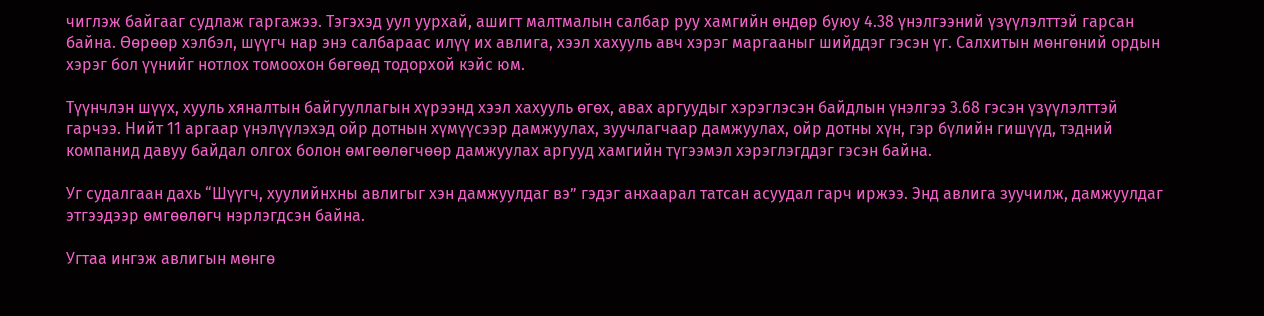чиглэж байгааг судлаж гаргажээ. Тэгэхэд уул уурхай, ашигт малтмалын салбар руу хамгийн өндөр буюу 4.38 үнэлгээний үзүүлэлттэй гарсан байна. Өөрөөр хэлбэл, шүүгч нар энэ салбараас илүү их авлига, хээл хахууль авч хэрэг маргааныг шийддэг гэсэн үг. Салхитын мөнгөний ордын хэрэг бол үүнийг нотлох томоохон бөгөөд тодорхой кэйс юм.

Түүнчлэн шүүх, хууль хяналтын байгууллагын хүрээнд хээл хахууль өгөх, авах аргуудыг хэрэглэсэн байдлын үнэлгээ 3.68 гэсэн үзүүлэлттэй гарчээ. Нийт 11 аргаар үнэлүүлэхэд ойр дотнын хүмүүсээр дамжуулах, зуучлагчаар дамжуулах, ойр дотны хүн, гэр бүлийн гишүүд, тэдний компанид давуу байдал олгох болон өмгөөлөгчөөр дамжуулах аргууд хамгийн түгээмэл хэрэглэгддэг гэсэн байна.

Уг судалгаан дахь “Шүүгч, хуулийнхны авлигыг хэн дамжуулдаг вэ” гэдэг анхаарал татсан асуудал гарч иржээ. Энд авлига зуучилж, дамжуулдаг этгээдээр өмгөөлөгч нэрлэгдсэн байна.

Угтаа ингэж авлигын мөнгө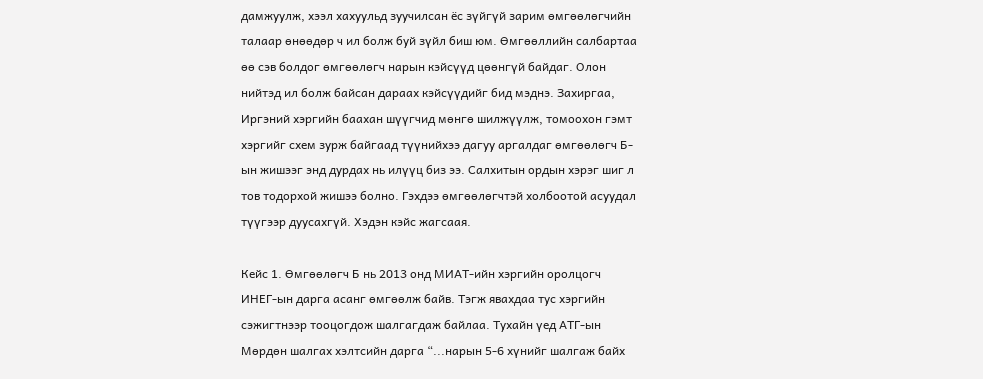дамжуулж, хээл хахуульд зуучилсан ёс зүйгүй зарим өмгөөлөгчийн талаар өнөөдөр ч ил болж буй зүйл биш юм. Өмгөөллийн салбартаа өө сэв болдог өмгөөлөгч нарын кэйсүүд цөөнгүй байдаг. Олон нийтэд ил болж байсан дараах кэйсүүдийг бид мэднэ. Захиргаа, Иргэний хэргийн баахан шүүгчид мөнгө шилжүүлж, томоохон гэмт хэргийг схем зурж байгаад түүнийхээ дагуу аргалдаг өмгөөлөгч Б-ын жишээг энд дурдах нь илүүц биз ээ. Салхитын ордын хэрэг шиг л тов тодорхой жишээ болно. Гэхдээ өмгөөлөгчтэй холбоотой асуудал түүгээр дуусахгүй. Хэдэн кэйс жагсаая.

Кейс 1. Өмгөөлөгч Б нь 2013 онд МИАТ-ийн хэргийн оролцогч ИНЕГ-ын дарга асанг өмгөөлж байв. Тэгж явахдаа тус хэргийн сэжигтнээр тооцогдож шалгагдаж байлаа. Тухайн үед АТГ-ын Мөрдөн шалгах хэлтсийн дарга “...нарын 5-6 хүнийг шалгаж байх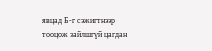явцад Б-г сэжигтнээр тооцож зайлшгүй цагдан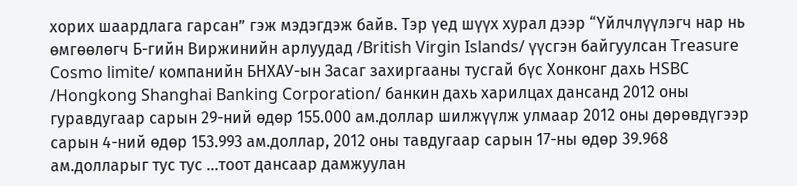хорих шаардлага гарсан” гэж мэдэгдэж байв. Тэр үед шүүх хурал дээр “Үйлчлүүлэгч нар нь өмгөөлөгч Б-гийн Виржинийн арлуудад /British Virgin Islands/ үүсгэн байгуулсан Treasure Cosmo limite/ компанийн БНХАУ-ын Засаг захиргааны тусгай бүс Хонконг дахь HSBС /Hongkong Shanghai Banking Corporation/ банкин дахь харилцах дансанд 2012 оны гуравдугаар сарын 29-ний өдөр 155.000 ам.доллар шилжүүлж улмаар 2012 оны дөрөвдүгээр сарын 4-ний өдөр 153.993 ам.доллар, 2012 оны тавдугаар сарын 17-ны өдөр 39.968 ам.долларыг тус тус ...тоот дансаар дамжуулан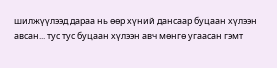шилжүүлээд дараа нь өөр хүний дансаар буцаан хүлээн авсан... тус тус буцаан хүлээн авч мөнгө угаасан гэмт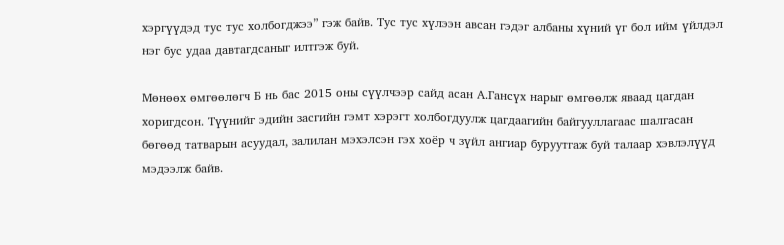хэргүүдэд тус тус холбогджээ” гэж байв. Тус тус хүлээн авсан гэдэг албаны хүний үг бол ийм үйлдэл нэг бус удаа давтагдсаныг илтгэж буй.

Мөнөөх өмгөөлөгч Б нь бас 2015 оны сүүлчээр сайд асан А.Гансүх нарыг өмгөөлж яваад цагдан хоригдсон. Түүнийг эдийн засгийн гэмт хэрэгт холбогдуулж цагдаагийн байгууллагаас шалгасан бөгөөд татварын асуудал, залилан мэхэлсэн гэх хоёр ч зүйл ангиар буруутгаж буй талаар хэвлэлүүд мэдээлж байв.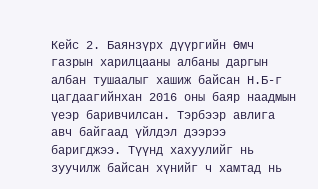Кейс 2. Баянзүрх дүүргийн Өмч газрын харилцааны албаны даргын албан тушаалыг хашиж байсан Н.Б-г цагдаагийнхан 2016 оны баяр наадмын үеэр баривчилсан. Тэрбээр авлига авч байгаад үйлдэл дээрээ баригджээ. Түүнд хахуулийг нь зуучилж байсан хүнийг ч хамтад нь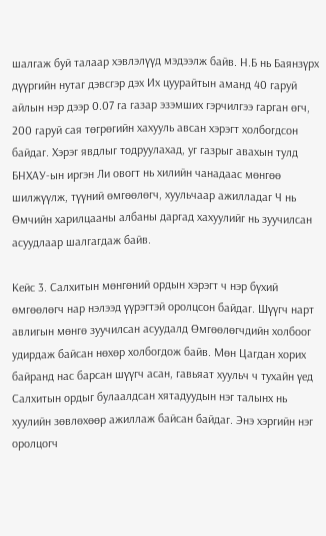шалгаж буй талаар хэвлэлүүд мэдээлж байв. Н.Б нь Баянзүрх дүүргийн нутаг дэвсгэр дэх Их цуурайтын аманд 40 гаруй айлын нэр дээр 0.07 га газар эзэмших гэрчилгээ гарган өгч, 200 гаруй сая төгрөгийн хахууль авсан хэрэгт холбогдсон байдаг. Хэрэг явдлыг тодруулахад, уг газрыг авахын тулд БНХАУ-ын иргэн Ли овогт нь хилийн чанадаас мөнгөө шилжүүлж, түүний өмгөөлөгч, хуульчаар ажилладаг Ч нь Өмчийн харилцааны албаны даргад хахуулийг нь зуучилсан асуудлаар шалгагдаж байв.

Кейс 3. Салхитын мөнгөний ордын хэрэгт ч нэр бүхий өмгөөлөгч нар нэлээд үүрэгтэй оролцсон байдаг. Шүүгч нарт авлигын мөнгө зуучилсан асуудалд Өмгөөлөгчдийн холбоог удирдаж байсан нөхөр холбогдож байв. Мөн Цагдан хорих байранд нас барсан шүүгч асан, гавьяат хуульч ч тухайн үед Салхитын ордыг булаалдсан хятадуудын нэг талынх нь хуулийн зөвлөхөөр ажиллаж байсан байдаг. Энэ хэргийн нэг оролцогч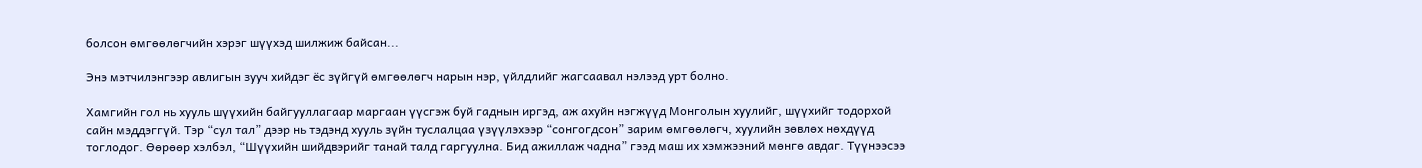болсон өмгөөлөгчийн хэрэг шүүхэд шилжиж байсан...

Энэ мэтчилэнгээр авлигын зууч хийдэг ёс зүйгүй өмгөөлөгч нарын нэр, үйлдлийг жагсаавал нэлээд урт болно.

Хамгийн гол нь хууль шүүхийн байгууллагаар маргаан үүсгэж буй гаднын иргэд, аж ахуйн нэгжүүд Монголын хуулийг, шүүхийг тодорхой сайн мэддэггүй. Тэр “сул тал” дээр нь тэдэнд хууль зүйн туслалцаа үзүүлэхээр “сонгогдсон” зарим өмгөөлөгч, хуулийн зөвлөх нөхдүүд тоглодог. Өөрөөр хэлбэл, “Шүүхийн шийдвэрийг танай талд гаргуулна. Бид ажиллаж чадна” гээд маш их хэмжээний мөнгө авдаг. Түүнээсээ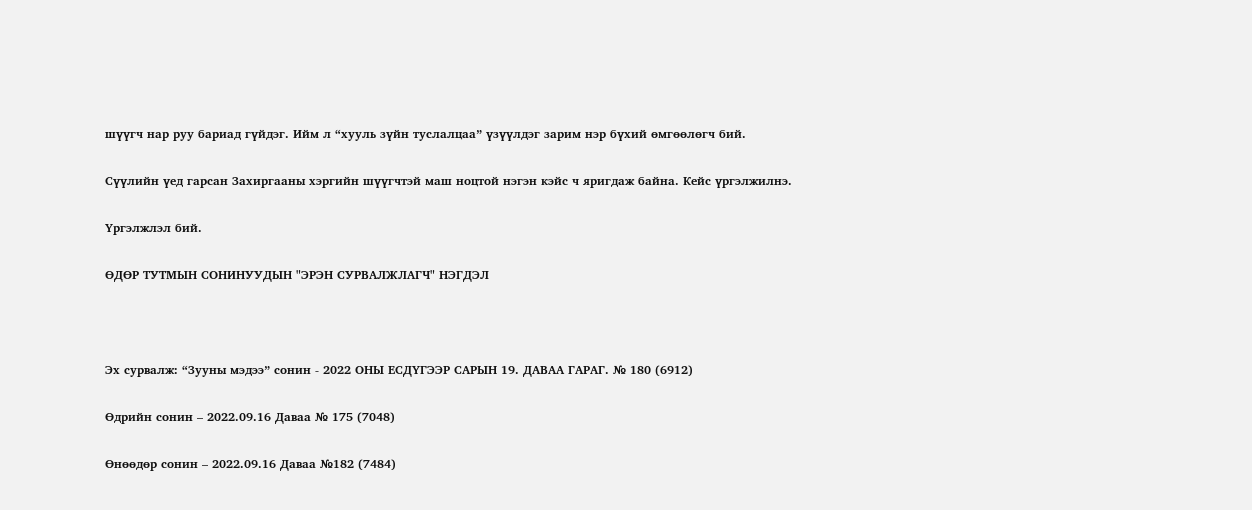шүүгч нар руу бариад гүйдэг. Ийм л “хууль зүйн туслалцаа” үзүүлдэг зарим нэр бүхий өмгөөлөгч бий.

Сүүлийн үед гарсан Захиргааны хэргийн шүүгчтэй маш ноцтой нэгэн кэйс ч яригдаж байна. Кейс үргэлжилнэ.

Үргэлжлэл бий.

ӨДӨР ТУТМЫН СОНИНУУДЫН "ЭРЭН СУРВАЛЖЛАГЧ" НЭГДЭЛ



Эх сурвалж: “Зууны мэдээ” сонин - 2022 ОНЫ ЕСДҮГЭЭР САРЫН 19. ДАВАА ГАРАГ. № 180 (6912)

Өдрийн сонин – 2022.09.16 Даваа № 175 (7048)

Өнөөдөр сонин – 2022.09.16 Даваа №182 (7484)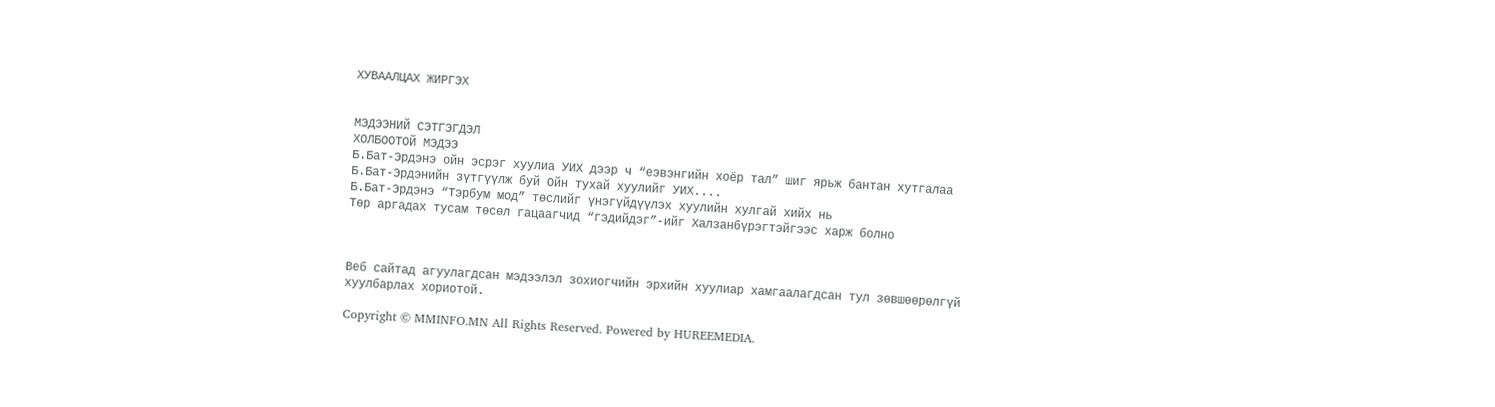ХУВААЛЦАХ ЖИРГЭХ


МЭДЭЭНИЙ СЭТГЭГДЭЛ
ХОЛБООТОЙ МЭДЭЭ
Б.Бат-Эрдэнэ ойн эсрэг хуулиа УИХ дээр ч “еэвэнгийн хоёр тал” шиг ярьж бантан хутгалаа
Б.Бат-Эрдэнийн зүтгүүлж буй Ойн тухай хуулийг УИХ....
Б.Бат-Эрдэнэ “Тэрбум мод” төслийг үнэгүйдүүлэх хуулийн хулгай хийх нь
Төр аргадах тусам төсөл гацаагчид “гэдийдэг”-ийг Халзанбүрэгтэйгээс харж болно



Веб сайтад агуулагдсан мэдээлэл зохиогчийн эрхийн хуулиар хамгаалагдсан тул зөвшөөрөлгүй хуулбарлах хориотой.

Copyright © MMINFO.MN All Rights Reserved. Powered by HUREEMEDIA.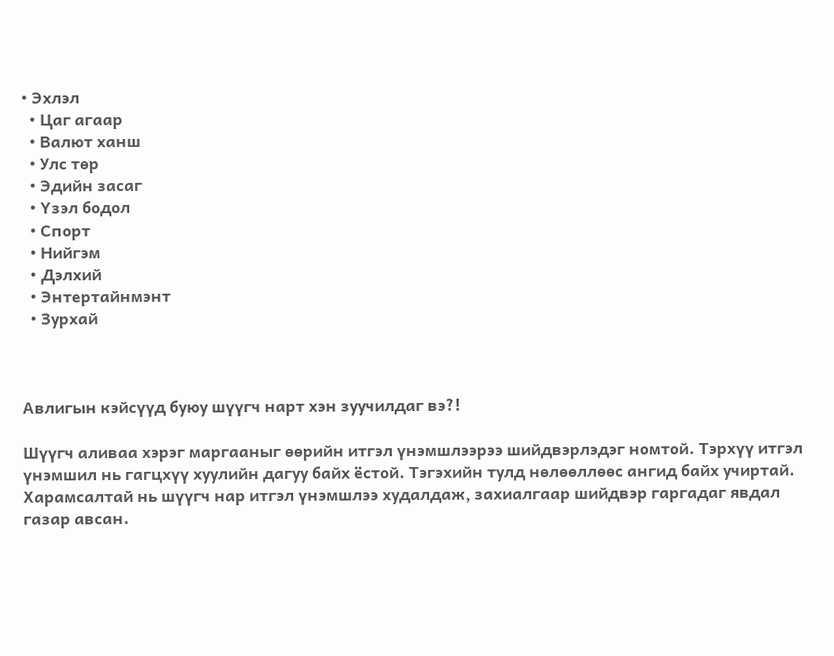• Эхлэл
  • Цаг агаар
  • Валют ханш
  • Улс төр
  • Эдийн засаг
  • Үзэл бодол
  • Спорт
  • Нийгэм
  • Дэлхий
  • Энтертайнмэнт
  • Зурхай



Авлигын кэйсүүд буюу шүүгч нарт хэн зуучилдаг вэ?!

Шүүгч аливаа хэрэг маргааныг өөрийн итгэл үнэмшлээрээ шийдвэрлэдэг номтой. Тэрхүү итгэл үнэмшил нь гагцхүү хуулийн дагуу байх ёстой. Тэгэхийн тулд нөлөөллөөс ангид байх учиртай. Харамсалтай нь шүүгч нар итгэл үнэмшлээ худалдаж, захиалгаар шийдвэр гаргадаг явдал газар авсан.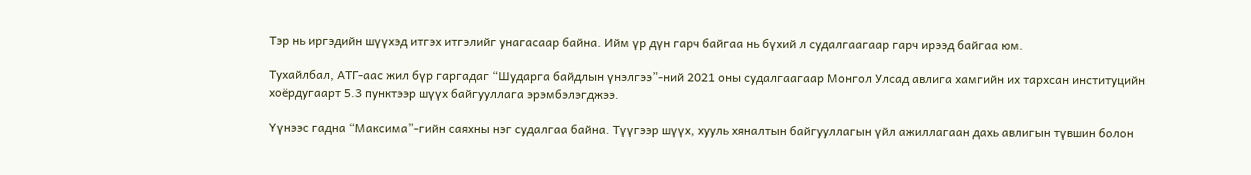Тэр нь иргэдийн шүүхэд итгэх итгэлийг унагасаар байна. Ийм үр дүн гарч байгаа нь бүхий л судалгаагаар гарч ирээд байгаа юм.

Тухайлбал, АТГ-аас жил бүр гаргадаг “Шударга байдлын үнэлгээ”-ний 2021 оны судалгаагаар Монгол Улсад авлига хамгийн их тархсан институцийн хоёрдугаарт 5.3 пунктээр шүүх байгууллага эрэмбэлэгджээ.

Үүнээс гадна “Максима”-гийн саяхны нэг судалгаа байна. Түүгээр шүүх, хууль хяналтын байгууллагын үйл ажиллагаан дахь авлигын түвшин болон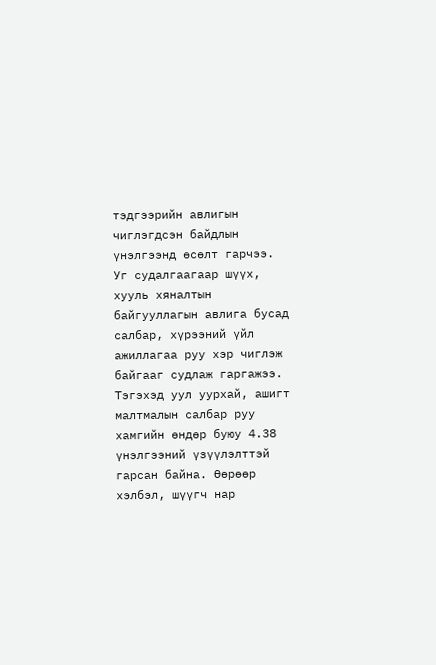тэдгээрийн авлигын чиглэгдсэн байдлын үнэлгээнд өсөлт гарчээ. Уг судалгаагаар шүүх, хууль хяналтын байгууллагын авлига бусад салбар, хүрээний үйл ажиллагаа руу хэр чиглэж байгааг судлаж гаргажээ. Тэгэхэд уул уурхай, ашигт малтмалын салбар руу хамгийн өндөр буюу 4.38 үнэлгээний үзүүлэлттэй гарсан байна. Өөрөөр хэлбэл, шүүгч нар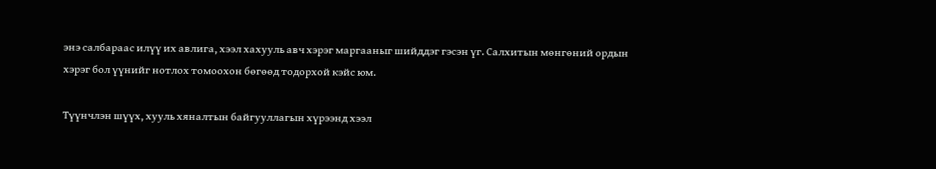энэ салбараас илүү их авлига, хээл хахууль авч хэрэг маргааныг шийддэг гэсэн үг. Салхитын мөнгөний ордын хэрэг бол үүнийг нотлох томоохон бөгөөд тодорхой кэйс юм.

Түүнчлэн шүүх, хууль хяналтын байгууллагын хүрээнд хээл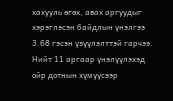хахууль өгөх, авах аргуудыг хэрэглэсэн байдлын үнэлгээ 3.68 гэсэн үзүүлэлттэй гарчээ. Нийт 11 аргаар үнэлүүлэхэд ойр дотнын хүмүүсээр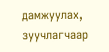дамжуулах, зуучлагчаар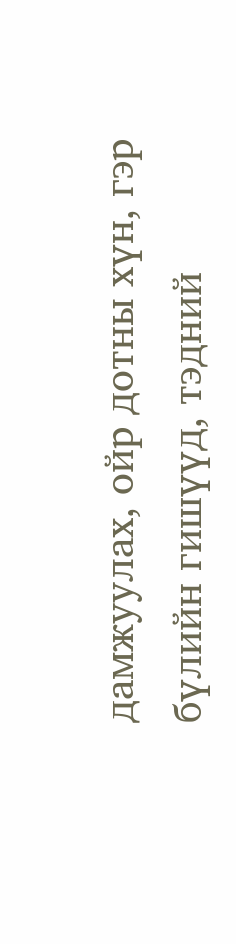дамжуулах, ойр дотны хүн, гэр бүлийн гишүүд, тэдний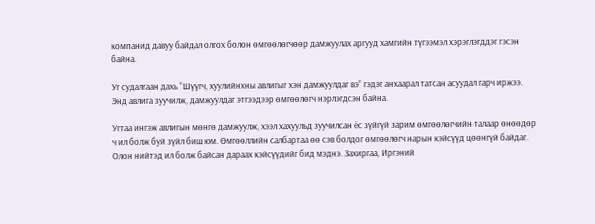компанид давуу байдал олгох болон өмгөөлөгчөөр дамжуулах аргууд хамгийн түгээмэл хэрэглэгддэг гэсэн байна.

Уг судалгаан дахь “Шүүгч, хуулийнхны авлигыг хэн дамжуулдаг вэ” гэдэг анхаарал татсан асуудал гарч иржээ. Энд авлига зуучилж, дамжуулдаг этгээдээр өмгөөлөгч нэрлэгдсэн байна.

Угтаа ингэж авлигын мөнгө дамжуулж, хээл хахуульд зуучилсан ёс зүйгүй зарим өмгөөлөгчийн талаар өнөөдөр ч ил болж буй зүйл биш юм. Өмгөөллийн салбартаа өө сэв болдог өмгөөлөгч нарын кэйсүүд цөөнгүй байдаг. Олон нийтэд ил болж байсан дараах кэйсүүдийг бид мэднэ. Захиргаа, Иргэний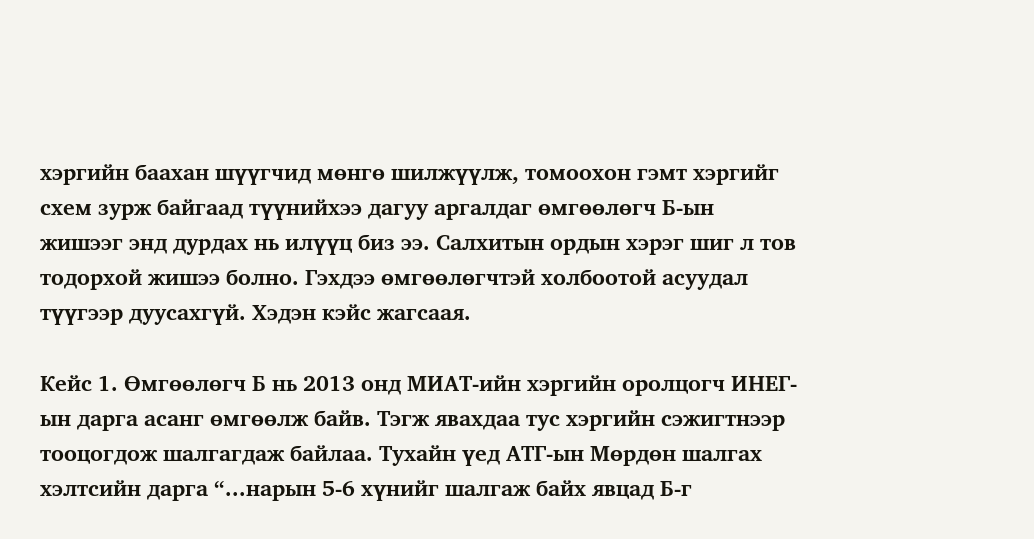хэргийн баахан шүүгчид мөнгө шилжүүлж, томоохон гэмт хэргийг схем зурж байгаад түүнийхээ дагуу аргалдаг өмгөөлөгч Б-ын жишээг энд дурдах нь илүүц биз ээ. Салхитын ордын хэрэг шиг л тов тодорхой жишээ болно. Гэхдээ өмгөөлөгчтэй холбоотой асуудал түүгээр дуусахгүй. Хэдэн кэйс жагсаая.

Кейс 1. Өмгөөлөгч Б нь 2013 онд МИАТ-ийн хэргийн оролцогч ИНЕГ-ын дарга асанг өмгөөлж байв. Тэгж явахдаа тус хэргийн сэжигтнээр тооцогдож шалгагдаж байлаа. Тухайн үед АТГ-ын Мөрдөн шалгах хэлтсийн дарга “...нарын 5-6 хүнийг шалгаж байх явцад Б-г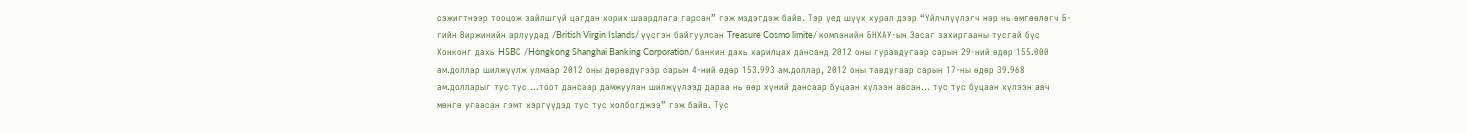сэжигтнээр тооцож зайлшгүй цагдан хорих шаардлага гарсан” гэж мэдэгдэж байв. Тэр үед шүүх хурал дээр “Үйлчлүүлэгч нар нь өмгөөлөгч Б-гийн Виржинийн арлуудад /British Virgin Islands/ үүсгэн байгуулсан Treasure Cosmo limite/ компанийн БНХАУ-ын Засаг захиргааны тусгай бүс Хонконг дахь HSBС /Hongkong Shanghai Banking Corporation/ банкин дахь харилцах дансанд 2012 оны гуравдугаар сарын 29-ний өдөр 155.000 ам.доллар шилжүүлж улмаар 2012 оны дөрөвдүгээр сарын 4-ний өдөр 153.993 ам.доллар, 2012 оны тавдугаар сарын 17-ны өдөр 39.968 ам.долларыг тус тус ...тоот дансаар дамжуулан шилжүүлээд дараа нь өөр хүний дансаар буцаан хүлээн авсан... тус тус буцаан хүлээн авч мөнгө угаасан гэмт хэргүүдэд тус тус холбогджээ” гэж байв. Тус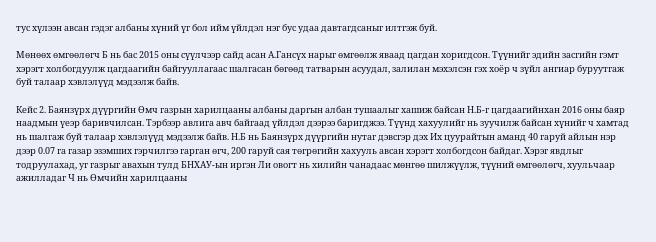тус хүлээн авсан гэдэг албаны хүний үг бол ийм үйлдэл нэг бус удаа давтагдсаныг илтгэж буй.

Мөнөөх өмгөөлөгч Б нь бас 2015 оны сүүлчээр сайд асан А.Гансүх нарыг өмгөөлж яваад цагдан хоригдсон. Түүнийг эдийн засгийн гэмт хэрэгт холбогдуулж цагдаагийн байгууллагаас шалгасан бөгөөд татварын асуудал, залилан мэхэлсэн гэх хоёр ч зүйл ангиар буруутгаж буй талаар хэвлэлүүд мэдээлж байв.

Кейс 2. Баянзүрх дүүргийн Өмч газрын харилцааны албаны даргын албан тушаалыг хашиж байсан Н.Б-г цагдаагийнхан 2016 оны баяр наадмын үеэр баривчилсан. Тэрбээр авлига авч байгаад үйлдэл дээрээ баригджээ. Түүнд хахуулийг нь зуучилж байсан хүнийг ч хамтад нь шалгаж буй талаар хэвлэлүүд мэдээлж байв. Н.Б нь Баянзүрх дүүргийн нутаг дэвсгэр дэх Их цуурайтын аманд 40 гаруй айлын нэр дээр 0.07 га газар эзэмших гэрчилгээ гарган өгч, 200 гаруй сая төгрөгийн хахууль авсан хэрэгт холбогдсон байдаг. Хэрэг явдлыг тодруулахад, уг газрыг авахын тулд БНХАУ-ын иргэн Ли овогт нь хилийн чанадаас мөнгөө шилжүүлж, түүний өмгөөлөгч, хуульчаар ажилладаг Ч нь Өмчийн харилцааны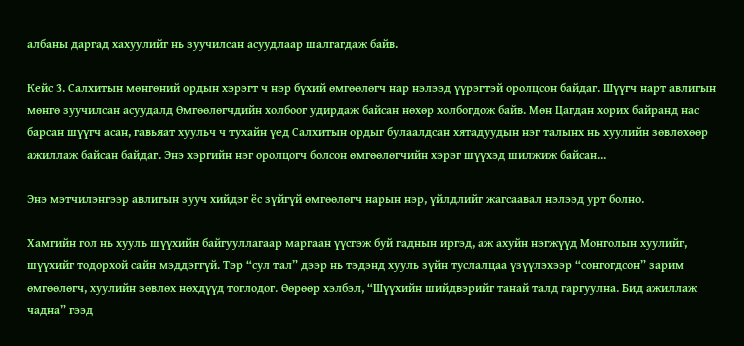албаны даргад хахуулийг нь зуучилсан асуудлаар шалгагдаж байв.

Кейс 3. Салхитын мөнгөний ордын хэрэгт ч нэр бүхий өмгөөлөгч нар нэлээд үүрэгтэй оролцсон байдаг. Шүүгч нарт авлигын мөнгө зуучилсан асуудалд Өмгөөлөгчдийн холбоог удирдаж байсан нөхөр холбогдож байв. Мөн Цагдан хорих байранд нас барсан шүүгч асан, гавьяат хуульч ч тухайн үед Салхитын ордыг булаалдсан хятадуудын нэг талынх нь хуулийн зөвлөхөөр ажиллаж байсан байдаг. Энэ хэргийн нэг оролцогч болсон өмгөөлөгчийн хэрэг шүүхэд шилжиж байсан...

Энэ мэтчилэнгээр авлигын зууч хийдэг ёс зүйгүй өмгөөлөгч нарын нэр, үйлдлийг жагсаавал нэлээд урт болно.

Хамгийн гол нь хууль шүүхийн байгууллагаар маргаан үүсгэж буй гаднын иргэд, аж ахуйн нэгжүүд Монголын хуулийг, шүүхийг тодорхой сайн мэддэггүй. Тэр “сул тал” дээр нь тэдэнд хууль зүйн туслалцаа үзүүлэхээр “сонгогдсон” зарим өмгөөлөгч, хуулийн зөвлөх нөхдүүд тоглодог. Өөрөөр хэлбэл, “Шүүхийн шийдвэрийг танай талд гаргуулна. Бид ажиллаж чадна” гээд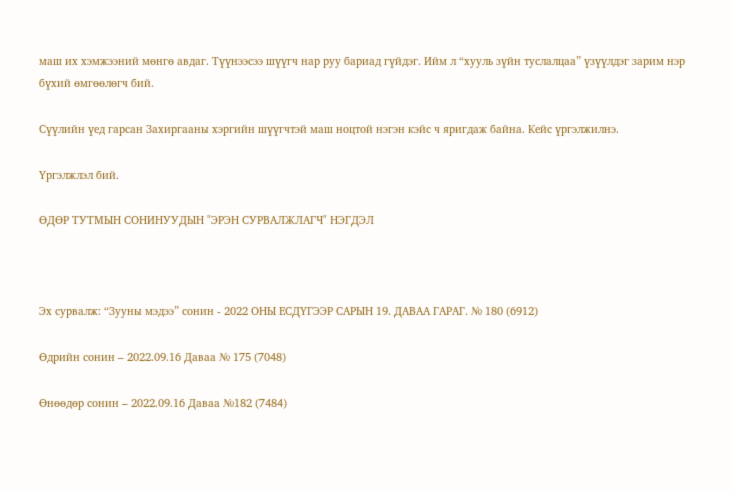маш их хэмжээний мөнгө авдаг. Түүнээсээ шүүгч нар руу бариад гүйдэг. Ийм л “хууль зүйн туслалцаа” үзүүлдэг зарим нэр бүхий өмгөөлөгч бий.

Сүүлийн үед гарсан Захиргааны хэргийн шүүгчтэй маш ноцтой нэгэн кэйс ч яригдаж байна. Кейс үргэлжилнэ.

Үргэлжлэл бий.

ӨДӨР ТУТМЫН СОНИНУУДЫН "ЭРЭН СУРВАЛЖЛАГЧ" НЭГДЭЛ



Эх сурвалж: “Зууны мэдээ” сонин - 2022 ОНЫ ЕСДҮГЭЭР САРЫН 19. ДАВАА ГАРАГ. № 180 (6912)

Өдрийн сонин – 2022.09.16 Даваа № 175 (7048)

Өнөөдөр сонин – 2022.09.16 Даваа №182 (7484)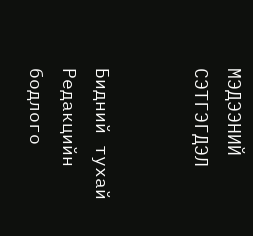МЭДЭЭНИЙ СЭТГЭГДЭЛ


Бидний тухай Редакцийн бодлого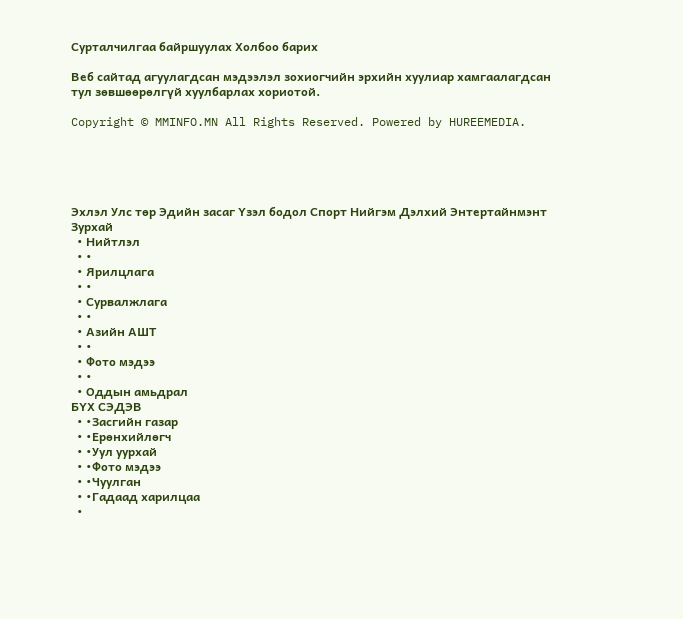Сурталчилгаа байршуулах Холбоо барих

Веб сайтад агуулагдсан мэдээлэл зохиогчийн эрхийн хуулиар хамгаалагдсан тул зөвшөөрөлгүй хуулбарлах хориотой.

Copyright © MMINFO.MN All Rights Reserved. Powered by HUREEMEDIA.





Эхлэл Улс төр Эдийн засаг Үзэл бодол Спорт Нийгэм Дэлхий Энтертайнмэнт Зурхай
  • Нийтлэл
  • •
  • Ярилцлага
  • •
  • Сурвалжлага
  • •
  • Азийн АШТ
  • •
  • Фото мэдээ
  • •
  • Оддын амьдрал
БҮХ СЭДЭВ
  • •Засгийн газар
  • •Ерөнхийлөгч
  • •Уул уурхай
  • •Фото мэдээ
  • •Чуулган
  • •Гадаад харилцаа
  •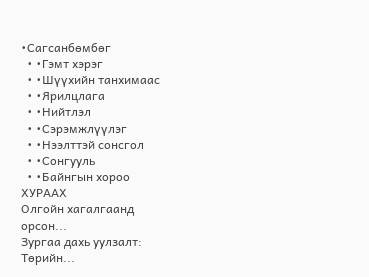•Сагсанбөмбөг
  • •Гэмт хэрэг
  • •Шүүхийн танхимаас
  • •Ярилцлага
  • •Нийтлэл
  • •Сэрэмжлүүлэг
  • •Нээлттэй сонсгол
  • •Сонгууль
  • •Байнгын хороо
ХУРААХ
Олгойн хагалгаанд орсон...
Зургаа дахь уулзалт: Төрийн...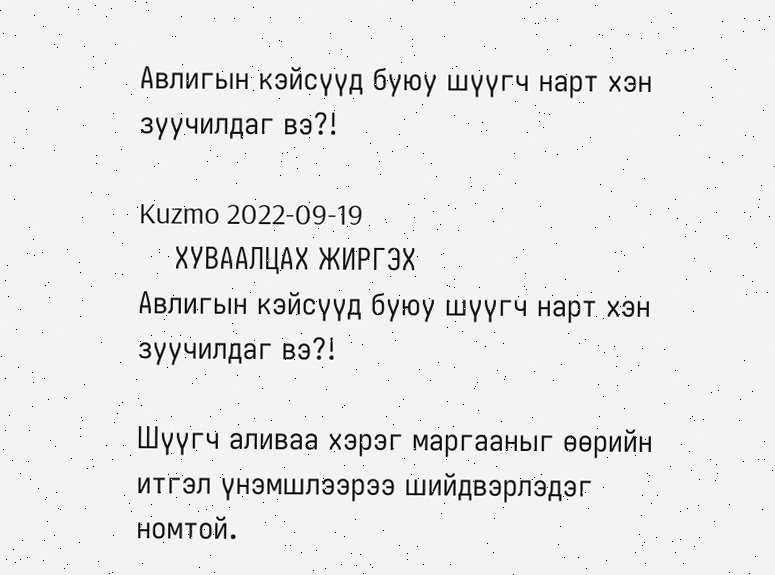Авлигын кэйсүүд буюу шүүгч нарт хэн зуучилдаг вэ?!

Kuzmo 2022-09-19
    ХУВААЛЦАХ ЖИРГЭХ
Авлигын кэйсүүд буюу шүүгч нарт хэн зуучилдаг вэ?!

Шүүгч аливаа хэрэг маргааныг өөрийн итгэл үнэмшлээрээ шийдвэрлэдэг номтой.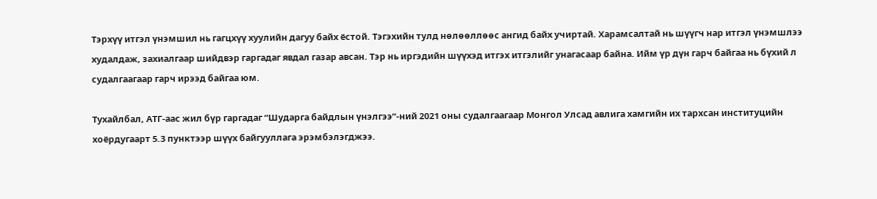Тэрхүү итгэл үнэмшил нь гагцхүү хуулийн дагуу байх ёстой. Тэгэхийн тулд нөлөөллөөс ангид байх учиртай. Харамсалтай нь шүүгч нар итгэл үнэмшлээ худалдаж, захиалгаар шийдвэр гаргадаг явдал газар авсан. Тэр нь иргэдийн шүүхэд итгэх итгэлийг унагасаар байна. Ийм үр дүн гарч байгаа нь бүхий л судалгаагаар гарч ирээд байгаа юм.

Тухайлбал, АТГ-аас жил бүр гаргадаг “Шударга байдлын үнэлгээ”-ний 2021 оны судалгаагаар Монгол Улсад авлига хамгийн их тархсан институцийн хоёрдугаарт 5.3 пунктээр шүүх байгууллага эрэмбэлэгджээ.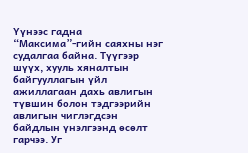Үүнээс гадна “Максима”-гийн саяхны нэг судалгаа байна. Түүгээр шүүх, хууль хяналтын байгууллагын үйл ажиллагаан дахь авлигын түвшин болон тэдгээрийн авлигын чиглэгдсэн байдлын үнэлгээнд өсөлт гарчээ. Уг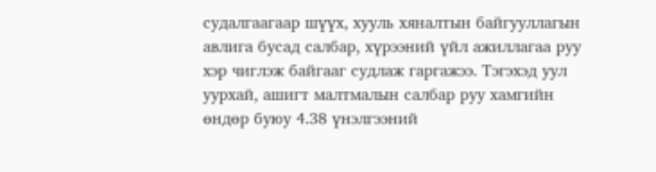судалгаагаар шүүх, хууль хяналтын байгууллагын авлига бусад салбар, хүрээний үйл ажиллагаа руу хэр чиглэж байгааг судлаж гаргажээ. Тэгэхэд уул уурхай, ашигт малтмалын салбар руу хамгийн өндөр буюу 4.38 үнэлгээний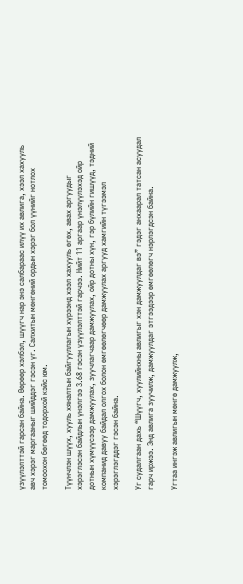үзүүлэлттэй гарсан байна. Өөрөөр хэлбэл, шүүгч нар энэ салбараас илүү их авлига, хээл хахууль авч хэрэг маргааныг шийддэг гэсэн үг. Салхитын мөнгөний ордын хэрэг бол үүнийг нотлох томоохон бөгөөд тодорхой кэйс юм.

Түүнчлэн шүүх, хууль хяналтын байгууллагын хүрээнд хээл хахууль өгөх, авах аргуудыг хэрэглэсэн байдлын үнэлгээ 3.68 гэсэн үзүүлэлттэй гарчээ. Нийт 11 аргаар үнэлүүлэхэд ойр дотнын хүмүүсээр дамжуулах, зуучлагчаар дамжуулах, ойр дотны хүн, гэр бүлийн гишүүд, тэдний компанид давуу байдал олгох болон өмгөөлөгчөөр дамжуулах аргууд хамгийн түгээмэл хэрэглэгддэг гэсэн байна.

Уг судалгаан дахь “Шүүгч, хуулийнхны авлигыг хэн дамжуулдаг вэ” гэдэг анхаарал татсан асуудал гарч иржээ. Энд авлига зуучилж, дамжуулдаг этгээдээр өмгөөлөгч нэрлэгдсэн байна.

Угтаа ингэж авлигын мөнгө дамжуулж,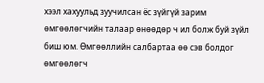хээл хахуульд зуучилсан ёс зүйгүй зарим өмгөөлөгчийн талаар өнөөдөр ч ил болж буй зүйл биш юм. Өмгөөллийн салбартаа өө сэв болдог өмгөөлөгч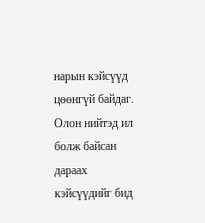нарын кэйсүүд цөөнгүй байдаг. Олон нийтэд ил болж байсан дараах кэйсүүдийг бид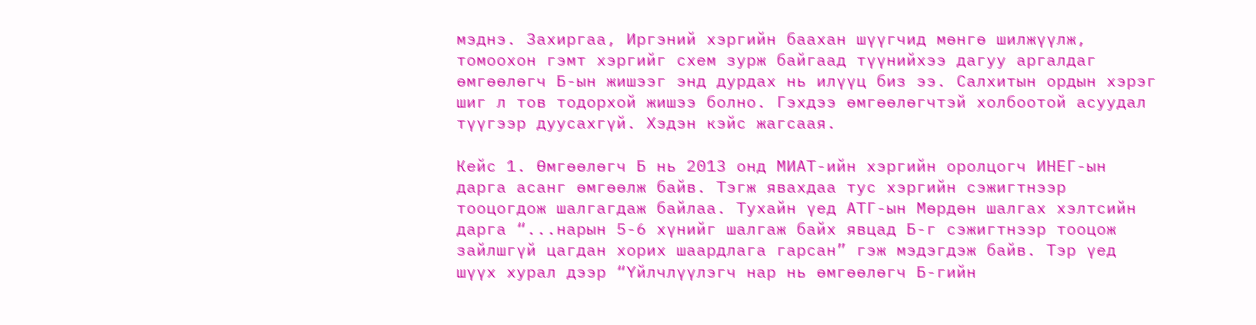мэднэ. Захиргаа, Иргэний хэргийн баахан шүүгчид мөнгө шилжүүлж, томоохон гэмт хэргийг схем зурж байгаад түүнийхээ дагуу аргалдаг өмгөөлөгч Б-ын жишээг энд дурдах нь илүүц биз ээ. Салхитын ордын хэрэг шиг л тов тодорхой жишээ болно. Гэхдээ өмгөөлөгчтэй холбоотой асуудал түүгээр дуусахгүй. Хэдэн кэйс жагсаая.

Кейс 1. Өмгөөлөгч Б нь 2013 онд МИАТ-ийн хэргийн оролцогч ИНЕГ-ын дарга асанг өмгөөлж байв. Тэгж явахдаа тус хэргийн сэжигтнээр тооцогдож шалгагдаж байлаа. Тухайн үед АТГ-ын Мөрдөн шалгах хэлтсийн дарга “...нарын 5-6 хүнийг шалгаж байх явцад Б-г сэжигтнээр тооцож зайлшгүй цагдан хорих шаардлага гарсан” гэж мэдэгдэж байв. Тэр үед шүүх хурал дээр “Үйлчлүүлэгч нар нь өмгөөлөгч Б-гийн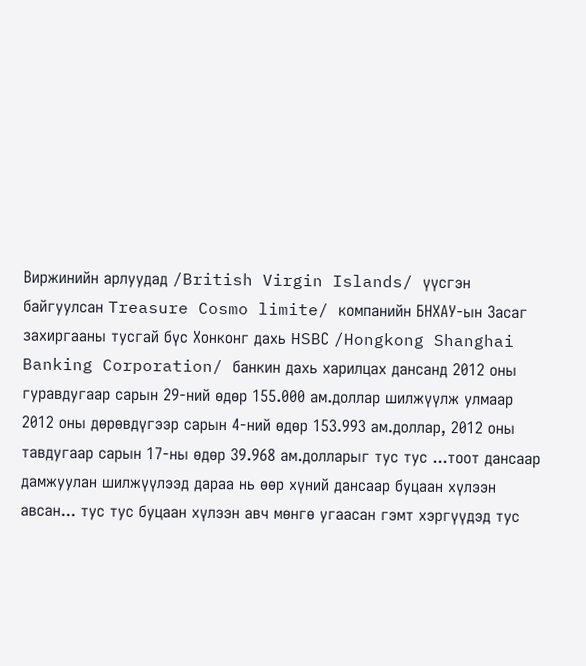Виржинийн арлуудад /British Virgin Islands/ үүсгэн байгуулсан Treasure Cosmo limite/ компанийн БНХАУ-ын Засаг захиргааны тусгай бүс Хонконг дахь HSBС /Hongkong Shanghai Banking Corporation/ банкин дахь харилцах дансанд 2012 оны гуравдугаар сарын 29-ний өдөр 155.000 ам.доллар шилжүүлж улмаар 2012 оны дөрөвдүгээр сарын 4-ний өдөр 153.993 ам.доллар, 2012 оны тавдугаар сарын 17-ны өдөр 39.968 ам.долларыг тус тус ...тоот дансаар дамжуулан шилжүүлээд дараа нь өөр хүний дансаар буцаан хүлээн авсан... тус тус буцаан хүлээн авч мөнгө угаасан гэмт хэргүүдэд тус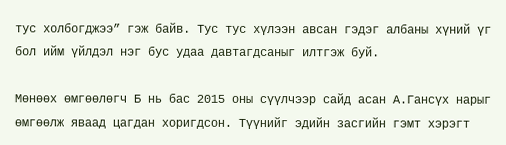тус холбогджээ” гэж байв. Тус тус хүлээн авсан гэдэг албаны хүний үг бол ийм үйлдэл нэг бус удаа давтагдсаныг илтгэж буй.

Мөнөөх өмгөөлөгч Б нь бас 2015 оны сүүлчээр сайд асан А.Гансүх нарыг өмгөөлж яваад цагдан хоригдсон. Түүнийг эдийн засгийн гэмт хэрэгт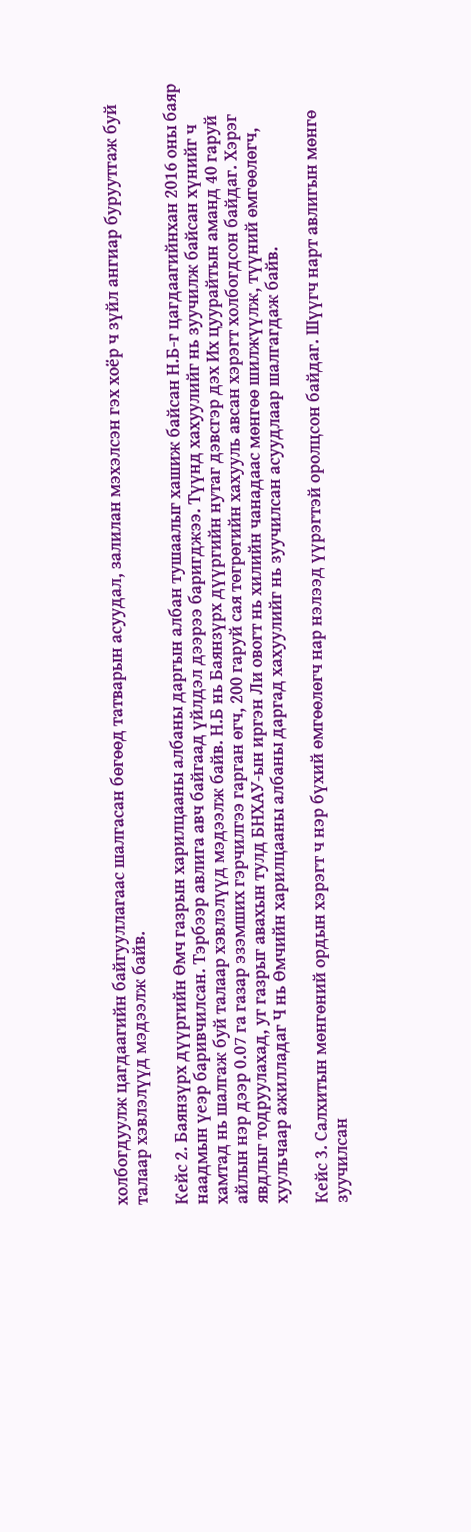холбогдуулж цагдаагийн байгууллагаас шалгасан бөгөөд татварын асуудал, залилан мэхэлсэн гэх хоёр ч зүйл ангиар буруутгаж буй талаар хэвлэлүүд мэдээлж байв.

Кейс 2. Баянзүрх дүүргийн Өмч газрын харилцааны албаны даргын албан тушаалыг хашиж байсан Н.Б-г цагдаагийнхан 2016 оны баяр наадмын үеэр баривчилсан. Тэрбээр авлига авч байгаад үйлдэл дээрээ баригджээ. Түүнд хахуулийг нь зуучилж байсан хүнийг ч хамтад нь шалгаж буй талаар хэвлэлүүд мэдээлж байв. Н.Б нь Баянзүрх дүүргийн нутаг дэвсгэр дэх Их цуурайтын аманд 40 гаруй айлын нэр дээр 0.07 га газар эзэмших гэрчилгээ гарган өгч, 200 гаруй сая төгрөгийн хахууль авсан хэрэгт холбогдсон байдаг. Хэрэг явдлыг тодруулахад, уг газрыг авахын тулд БНХАУ-ын иргэн Ли овогт нь хилийн чанадаас мөнгөө шилжүүлж, түүний өмгөөлөгч, хуульчаар ажилладаг Ч нь Өмчийн харилцааны албаны даргад хахуулийг нь зуучилсан асуудлаар шалгагдаж байв.

Кейс 3. Салхитын мөнгөний ордын хэрэгт ч нэр бүхий өмгөөлөгч нар нэлээд үүрэгтэй оролцсон байдаг. Шүүгч нарт авлигын мөнгө зуучилсан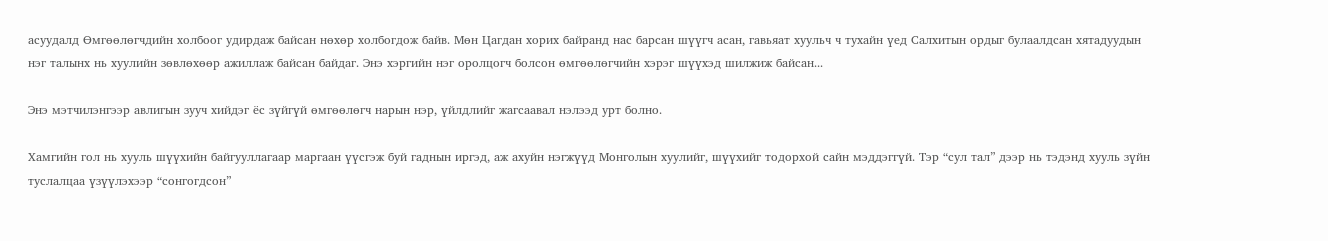асуудалд Өмгөөлөгчдийн холбоог удирдаж байсан нөхөр холбогдож байв. Мөн Цагдан хорих байранд нас барсан шүүгч асан, гавьяат хуульч ч тухайн үед Салхитын ордыг булаалдсан хятадуудын нэг талынх нь хуулийн зөвлөхөөр ажиллаж байсан байдаг. Энэ хэргийн нэг оролцогч болсон өмгөөлөгчийн хэрэг шүүхэд шилжиж байсан...

Энэ мэтчилэнгээр авлигын зууч хийдэг ёс зүйгүй өмгөөлөгч нарын нэр, үйлдлийг жагсаавал нэлээд урт болно.

Хамгийн гол нь хууль шүүхийн байгууллагаар маргаан үүсгэж буй гаднын иргэд, аж ахуйн нэгжүүд Монголын хуулийг, шүүхийг тодорхой сайн мэддэггүй. Тэр “сул тал” дээр нь тэдэнд хууль зүйн туслалцаа үзүүлэхээр “сонгогдсон”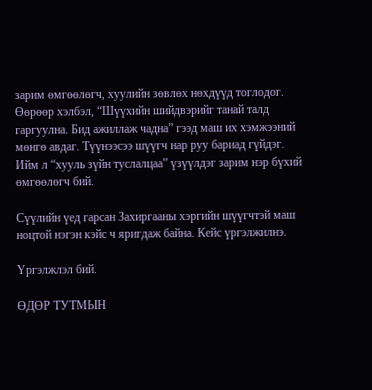зарим өмгөөлөгч, хуулийн зөвлөх нөхдүүд тоглодог. Өөрөөр хэлбэл, “Шүүхийн шийдвэрийг танай талд гаргуулна. Бид ажиллаж чадна” гээд маш их хэмжээний мөнгө авдаг. Түүнээсээ шүүгч нар руу бариад гүйдэг. Ийм л “хууль зүйн туслалцаа” үзүүлдэг зарим нэр бүхий өмгөөлөгч бий.

Сүүлийн үед гарсан Захиргааны хэргийн шүүгчтэй маш ноцтой нэгэн кэйс ч яригдаж байна. Кейс үргэлжилнэ.

Үргэлжлэл бий.

ӨДӨР ТУТМЫН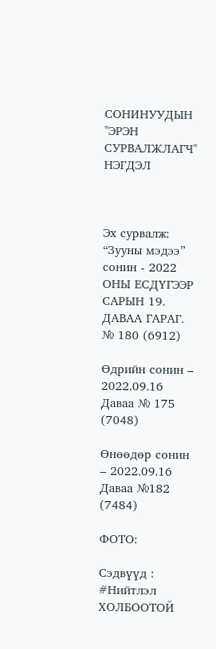СОНИНУУДЫН "ЭРЭН СУРВАЛЖЛАГЧ" НЭГДЭЛ



Эх сурвалж: “Зууны мэдээ” сонин - 2022 ОНЫ ЕСДҮГЭЭР САРЫН 19. ДАВАА ГАРАГ. № 180 (6912)

Өдрийн сонин – 2022.09.16 Даваа № 175 (7048)

Өнөөдөр сонин – 2022.09.16 Даваа №182 (7484)

ФОТО:

Сэдвүүд : #Нийтлэл
ХОЛБООТОЙ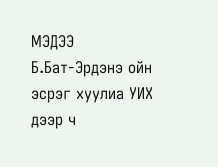МЭДЭЭ
Б.Бат-Эрдэнэ ойн эсрэг хуулиа УИХ дээр ч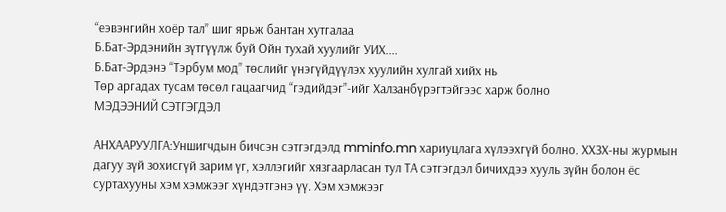“еэвэнгийн хоёр тал” шиг ярьж бантан хутгалаа
Б.Бат-Эрдэнийн зүтгүүлж буй Ойн тухай хуулийг УИХ....
Б.Бат-Эрдэнэ “Тэрбум мод” төслийг үнэгүйдүүлэх хуулийн хулгай хийх нь
Төр аргадах тусам төсөл гацаагчид “гэдийдэг”-ийг Халзанбүрэгтэйгээс харж болно
МЭДЭЭНИЙ СЭТГЭГДЭЛ

АНХААРУУЛГА:Уншигчдын бичсэн сэтгэгдэлд mminfo.mn хариуцлага хүлээхгүй болно. ХХЗХ-ны журмын дагуу зүй зохисгүй зарим үг, хэллэгийг хязгаарласан тул ТА сэтгэгдэл бичихдээ хууль зүйн болон ёс суртахууны хэм хэмжээг хүндэтгэнэ үү. Хэм хэмжээг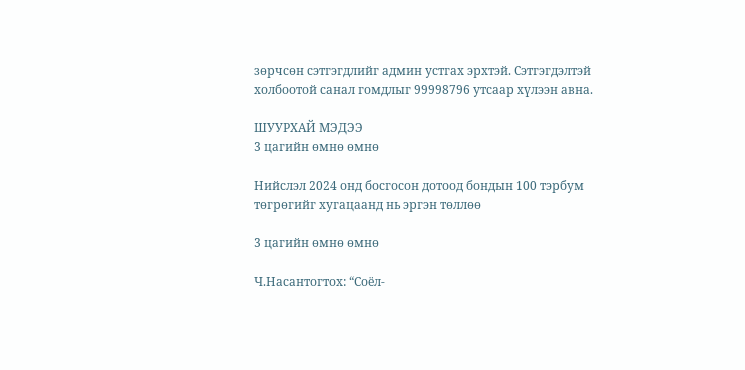зөрчсөн сэтгэгдлийг админ устгах эрхтэй. Сэтгэгдэлтэй холбоотой санал гомдлыг 99998796 утсаар хүлээн авна.

ШУУРХАЙ МЭДЭЭ
3 цагийн өмнө өмнө

Нийслэл 2024 онд босгосон дотоод бондын 100 тэрбум төгрөгийг хугацаанд нь эргэн төллөө

3 цагийн өмнө өмнө

Ч.Насантогтох: “Соёл-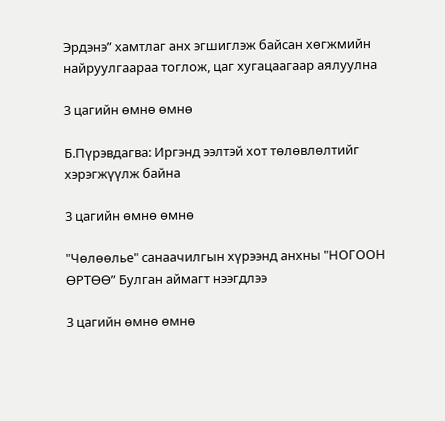Эрдэнэ” хамтлаг анх эгшиглэж байсан хөгжмийн найруулгаараа тоглож, цаг хугацаагаар аялуулна

3 цагийн өмнө өмнө

Б.Пүрэвдагва: Иргэнд ээлтэй хот төлөвлөлтийг хэрэгжүүлж байна

3 цагийн өмнө өмнө

"Чөлөөлье" санаачилгын хүрээнд анхны "НОГООН ӨРТӨӨ” Булган аймагт нээгдлээ

3 цагийн өмнө өмнө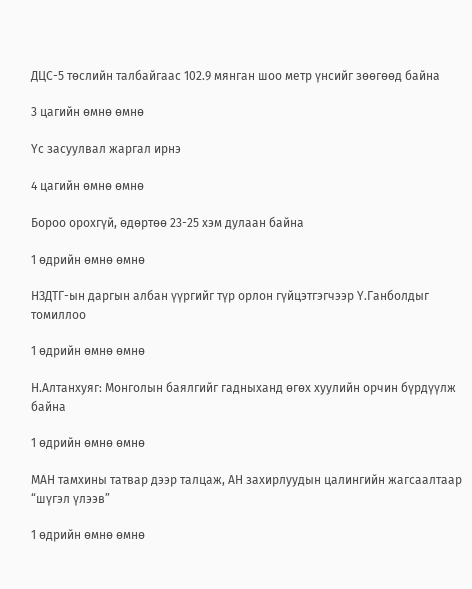ДЦС-5 төслийн талбайгаас 102.9 мянган шоо метр үнсийг зөөгөөд байна

3 цагийн өмнө өмнө

Үс засуулвал жаргал ирнэ

4 цагийн өмнө өмнө

Бороо орохгүй, өдөртөө 23-25 хэм дулаан байна

1 өдрийн өмнө өмнө

НЗДТГ-ын даргын албан үүргийг түр орлон гүйцэтгэгчээр Ү.Ганболдыг томиллоо

1 өдрийн өмнө өмнө

Н.Алтанхуяг: Монголын баялгийг гадныханд өгөх хуулийн орчин бүрдүүлж байна

1 өдрийн өмнө өмнө

МАН тамхины татвар дээр талцаж, АН захирлуудын цалингийн жагсаалтаар “шүгэл үлээв”

1 өдрийн өмнө өмнө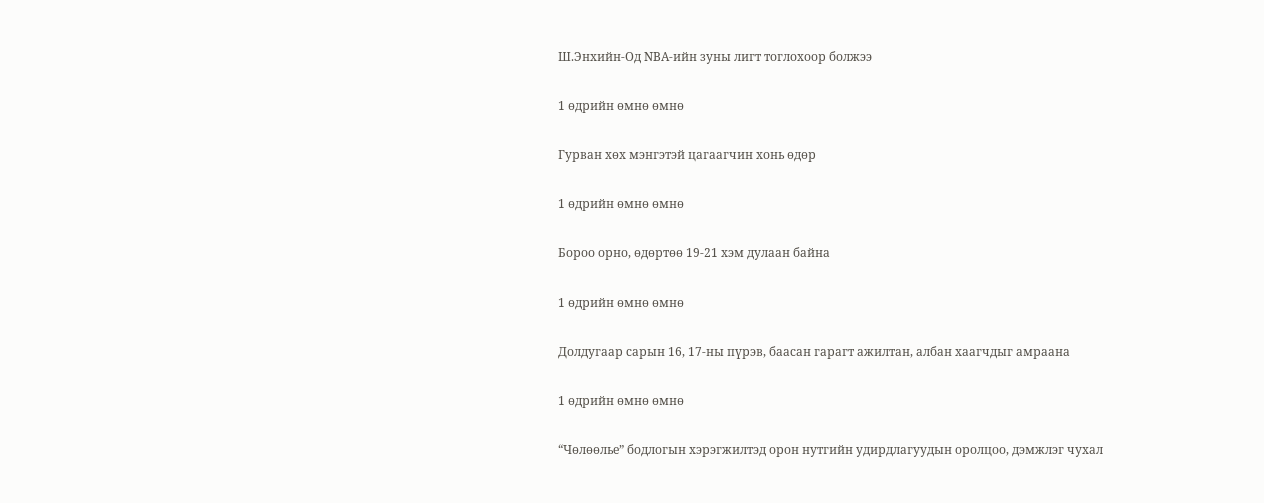Ш.Энхийн-Од NBА-ийн зуны лигт тоглохоор болжээ

1 өдрийн өмнө өмнө

Гурван хөх мэнгэтэй цагаагчин хонь өдөр

1 өдрийн өмнө өмнө

Бороо орно, өдөртөө 19-21 хэм дулаан байна

1 өдрийн өмнө өмнө

Долдугаар сарын 16, 17-ны пүрэв, баасан гарагт ажилтан, албан хаагчдыг амраана

1 өдрийн өмнө өмнө

“Чөлөөлье” бодлогын хэрэгжилтэд орон нутгийн удирдлагуудын оролцоо, дэмжлэг чухал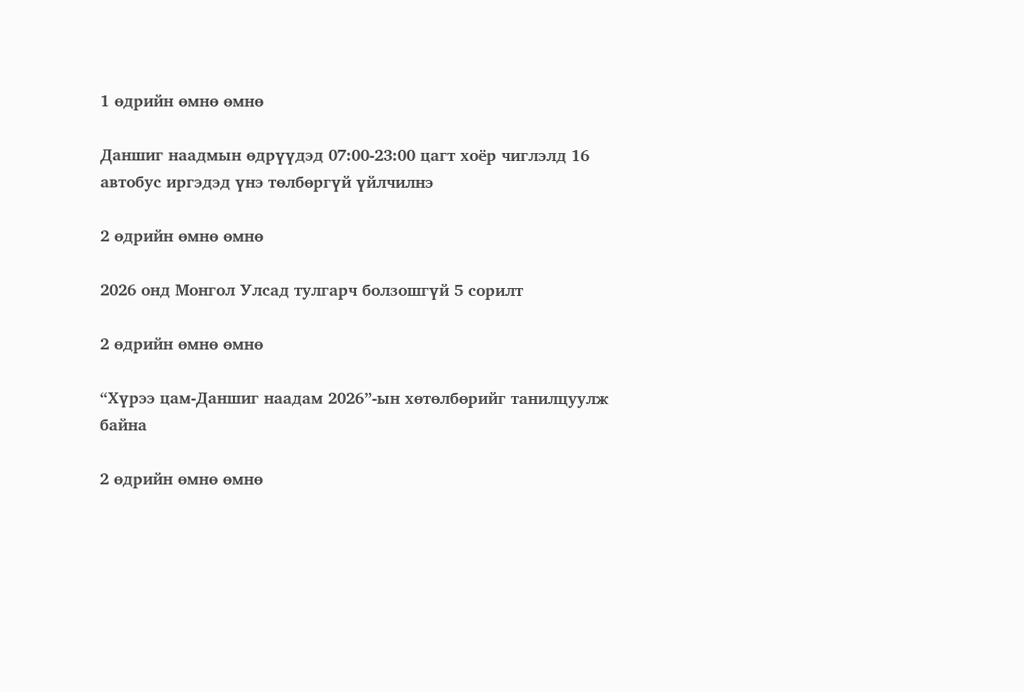1 өдрийн өмнө өмнө

Даншиг наадмын өдрүүдэд 07:00-23:00 цагт хоёр чиглэлд 16 автобус иргэдэд үнэ төлбөргүй үйлчилнэ

2 өдрийн өмнө өмнө

2026 онд Монгол Улсад тулгарч болзошгүй 5 сорилт

2 өдрийн өмнө өмнө

“Хүрээ цам-Даншиг наадам 2026”-ын хөтөлбөрийг танилцуулж байна

2 өдрийн өмнө өмнө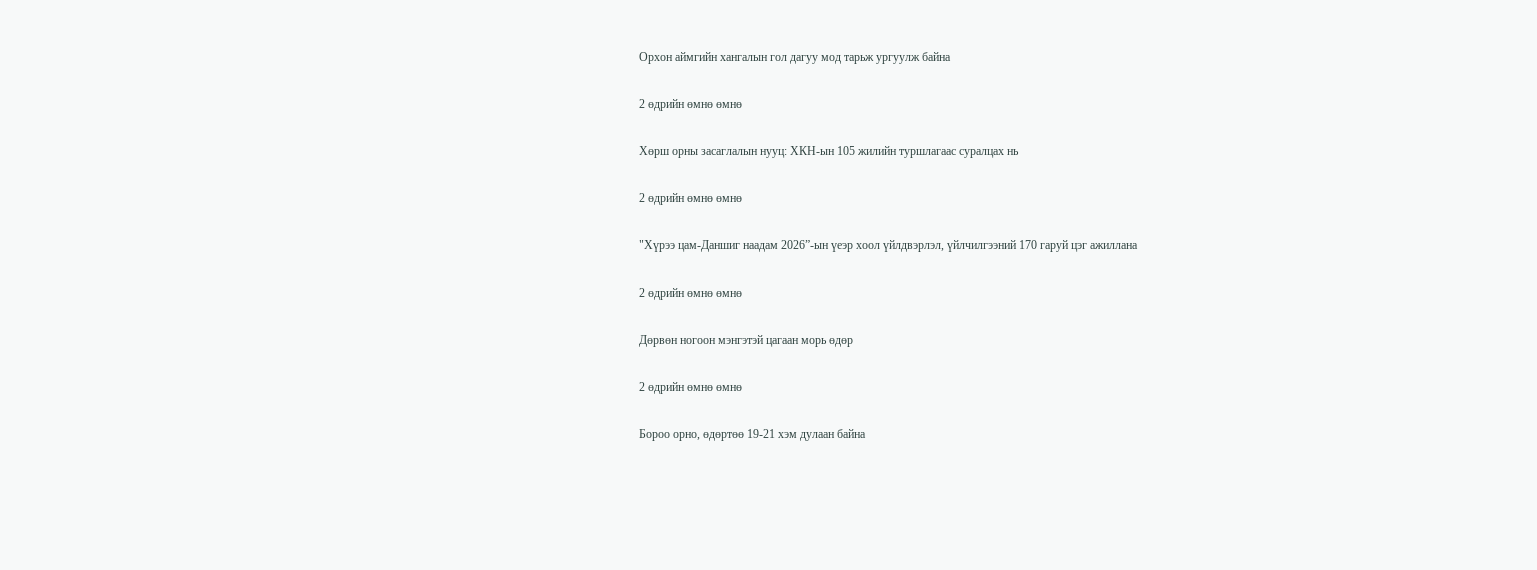Орхон аймгийн хангалын гол дагуу мод тарьж ургуулж байна

2 өдрийн өмнө өмнө

Хөрш орны засаглалын нууц: ХКН-ын 105 жилийн туршлагаас суралцах нь

2 өдрийн өмнө өмнө

"Хүрээ цам-Даншиг наадам 2026”-ын үеэр хоол үйлдвэрлэл, үйлчилгээний 170 гаруй цэг ажиллана

2 өдрийн өмнө өмнө

Дөрвөн ногоон мэнгэтэй цагаан морь өдөр

2 өдрийн өмнө өмнө

Бороо орно, өдөртөө 19-21 хэм дулаан байна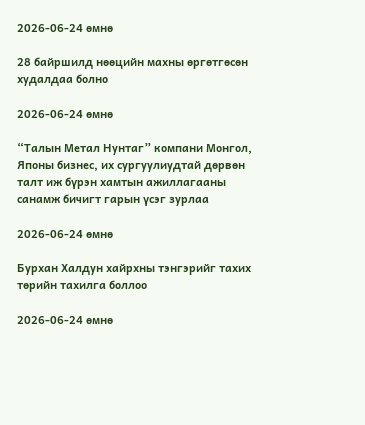2026-06-24 өмнө

28 байршилд нөөцийн махны өргөтгөсөн худалдаа болно

2026-06-24 өмнө

“Талын Метал Нунтаг” компани Монгол, Японы бизнес, их сургуулиудтай дөрвөн талт иж бүрэн хамтын ажиллагааны санамж бичигт гарын үсэг зурлаа

2026-06-24 өмнө

Бурхан Халдун хайрхны тэнгэрийг тахих төрийн тахилга боллоо

2026-06-24 өмнө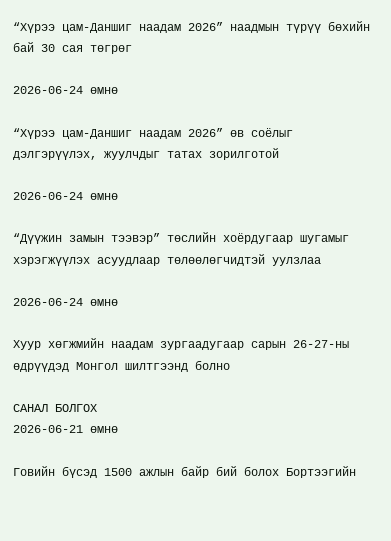“Хүрээ цам-Даншиг наадам 2026” наадмын түрүү бөхийн бай 30 сая төгрөг

2026-06-24 өмнө

“Хүрээ цам-Даншиг наадам 2026” өв соёлыг дэлгэрүүлэх, жуулчдыг татах зорилготой

2026-06-24 өмнө

“Дүүжин замын тээвэр” төслийн хоёрдугаар шугамыг хэрэгжүүлэх асуудлаар төлөөлөгчидтэй уулзлаа

2026-06-24 өмнө

Хуур хөгжмийн наадам зургаадугаар сарын 26-27-ны өдрүүдэд Монгол шилтгээнд болно

САНАЛ БОЛГОХ
2026-06-21 өмнө

Говийн бүсэд 1500 ажлын байр бий болох Бортээгийн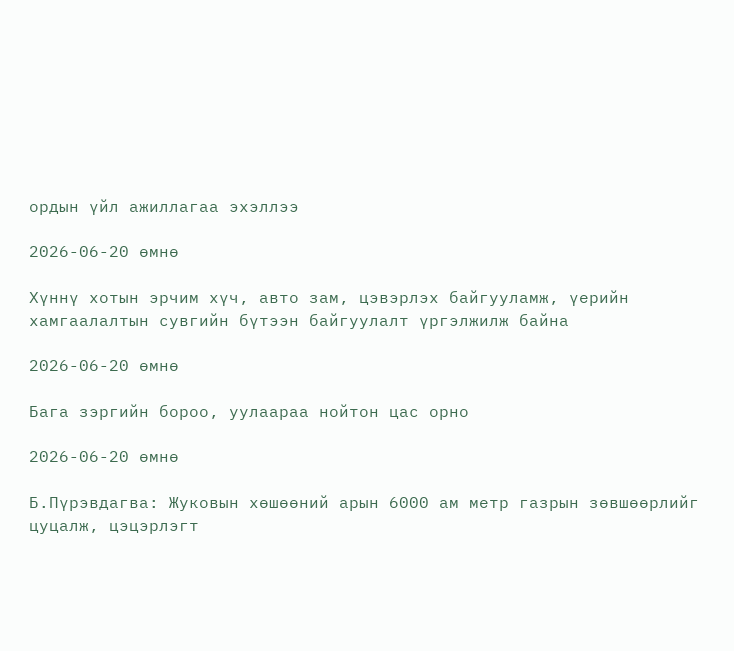ордын үйл ажиллагаа эхэллээ

2026-06-20 өмнө

Хүннү хотын эрчим хүч, авто зам, цэвэрлэх байгууламж, үерийн хамгаалалтын сувгийн бүтээн байгуулалт үргэлжилж байна

2026-06-20 өмнө

Бага зэргийн бороо, уулаараа нойтон цас орно

2026-06-20 өмнө

Б.Пүрэвдагва: Жуковын хөшөөний арын 6000 ам метр газрын зөвшөөрлийг цуцалж, цэцэрлэгт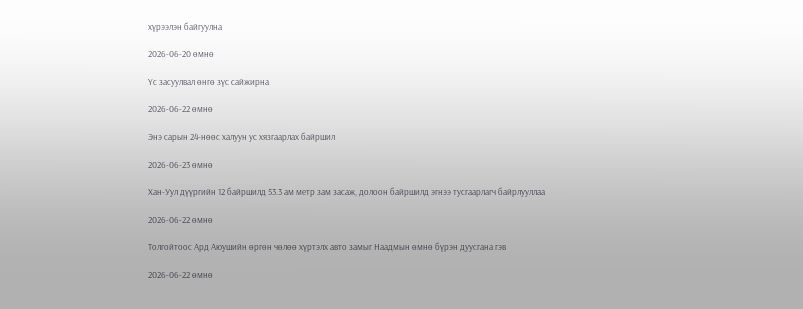хүрээлэн байгуулна

2026-06-20 өмнө

Үс засуулвал өнгө зүс сайжирна

2026-06-22 өмнө

Энэ сарын 24-нөөс халуун ус хязгаарлах байршил

2026-06-23 өмнө

Хан-Уул дүүргийн 12 байршилд 53.3 ам метр зам засаж, долоон байршилд эгнээ тусгаарлагч байрлууллаа

2026-06-22 өмнө

Толгойтоос Ард Аюушийн өргөн чөлөө хүртэлх авто замыг Наадмын өмнө бүрэн дуусгана гэв

2026-06-22 өмнө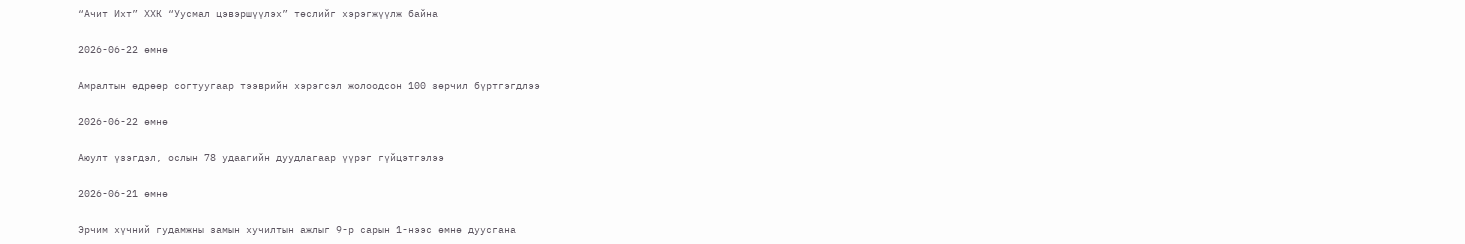“Ачит Ихт” ХХК “Уусмал цэвэршүүлэх” төслийг хэрэгжүүлж байна

2026-06-22 өмнө

Амралтын өдрөөр согтуугаар тээврийн хэрэгсэл жолоодсон 100 зөрчил бүртгэгдлээ

2026-06-22 өмнө

Аюулт үзэгдэл, ослын 78 удаагийн дуудлагаар үүрэг гүйцэтгэлээ

2026-06-21 өмнө

Эрчим хүчний гудамжны замын хучилтын ажлыг 9-р сарын 1-нээс өмнө дуусгана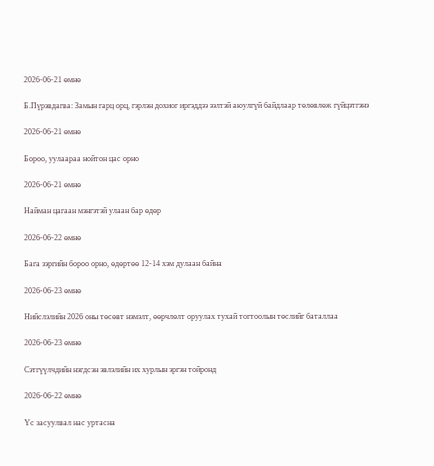2026-06-21 өмнө

Б.Пүрэвдагва: Замын гарц орц, гэрлэн дохиог иргэддээ ээлтэй аюулгүй байдлаар төлөвлөж гүйцэтгэнэ

2026-06-21 өмнө

Бороо, уулаараа нойтон цас орно

2026-06-21 өмнө

Найман цагаан мэнгэтэй улаан бар өдөр

2026-06-22 өмнө

Бага зэргийн бороо орно, өдөртөө 12-14 хэм дулаан байна

2026-06-23 өмнө

Нийслэлийн 2026 оны төсөвт нэмэлт, өөрчлөлт оруулах тухай тогтоолын төслийг баталлаа

2026-06-23 өмнө

Сэтгүүлчдийн нэгдсэн эвлэлийн их хурлын эргэн тойронд

2026-06-22 өмнө

Үс засуулвал нас уртасна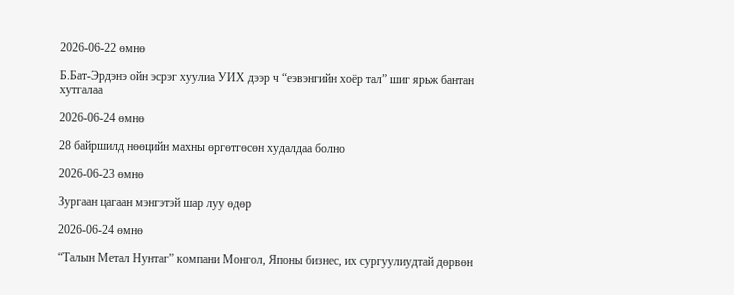2026-06-22 өмнө

Б.Бат-Эрдэнэ ойн эсрэг хуулиа УИХ дээр ч “еэвэнгийн хоёр тал” шиг ярьж бантан хутгалаа

2026-06-24 өмнө

28 байршилд нөөцийн махны өргөтгөсөн худалдаа болно

2026-06-23 өмнө

Зургаан цагаан мэнгэтэй шар луу өдөр

2026-06-24 өмнө

“Талын Метал Нунтаг” компани Монгол, Японы бизнес, их сургуулиудтай дөрвөн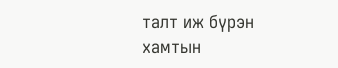талт иж бүрэн хамтын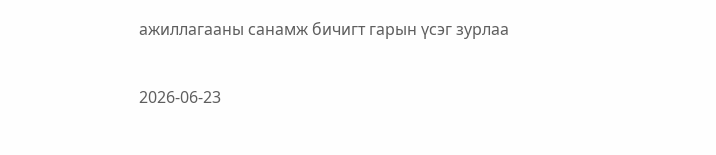ажиллагааны санамж бичигт гарын үсэг зурлаа

2026-06-23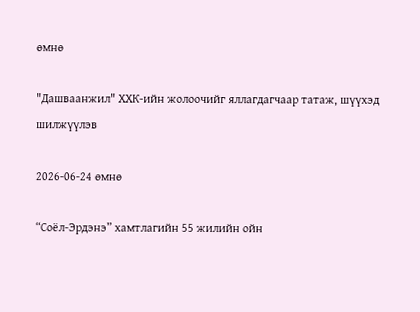өмнө

"Дашваанжил" ХХК-ийн жолоочийг яллагдагчаар татаж, шүүхэд шилжүүлэв

2026-06-24 өмнө

“Соёл-Эрдэнэ” хамтлагийн 55 жилийн ойн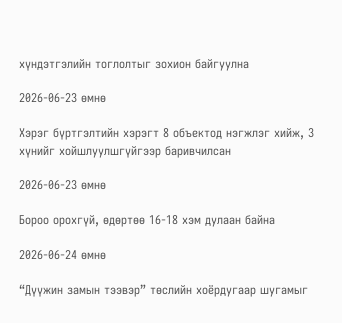хүндэтгэлийн тоглолтыг зохион байгуулна

2026-06-23 өмнө

Хэрэг бүртгэлтийн хэрэгт 8 объектод нэгжлэг хийж, 3 хүнийг хойшлуулшгүйгээр баривчилсан

2026-06-23 өмнө

Бороо орохгүй, өдөртөө 16-18 хэм дулаан байна

2026-06-24 өмнө

“Дүүжин замын тээвэр” төслийн хоёрдугаар шугамыг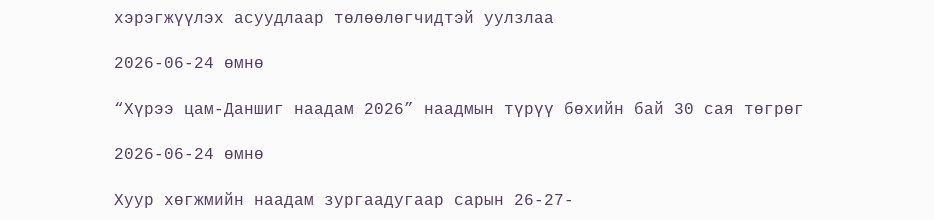хэрэгжүүлэх асуудлаар төлөөлөгчидтэй уулзлаа

2026-06-24 өмнө

“Хүрээ цам-Даншиг наадам 2026” наадмын түрүү бөхийн бай 30 сая төгрөг

2026-06-24 өмнө

Хуур хөгжмийн наадам зургаадугаар сарын 26-27-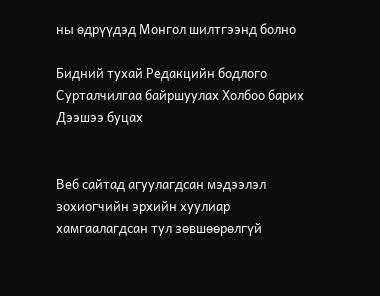ны өдрүүдэд Монгол шилтгээнд болно

Бидний тухай Редакцийн бодлого Сурталчилгаа байршуулах Холбоо барих Дээшээ буцах


Веб сайтад агуулагдсан мэдээлэл зохиогчийн эрхийн хуулиар хамгаалагдсан тул зөвшөөрөлгүй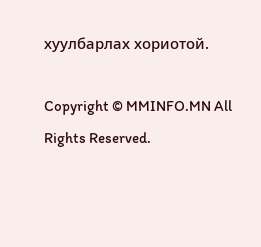хуулбарлах хориотой.

Copyright © MMINFO.MN All Rights Reserved.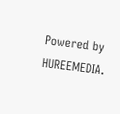Powered by HUREEMEDIA.